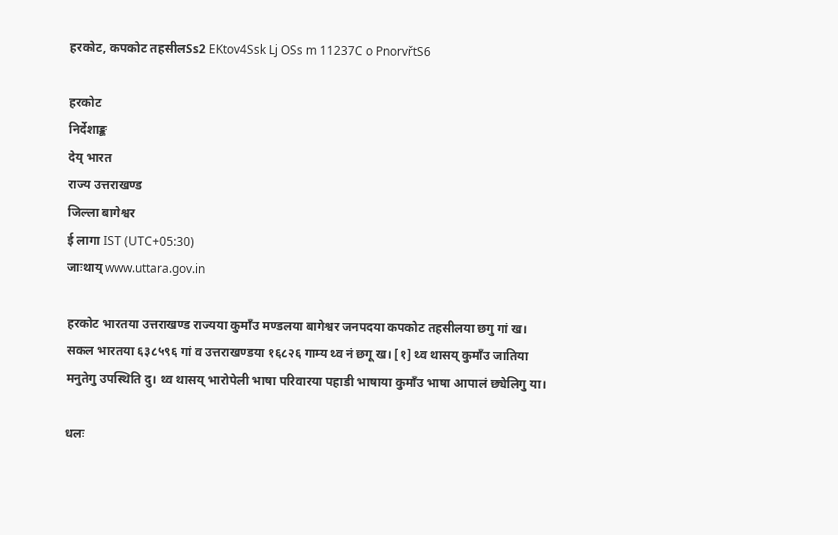हरकोट, कपकोट तहसीलSs2 EKtov4Ssk Lj OSs m 11237C o PnorvřtS6

हरकोट
निर्देशाङ्क
देय् भारत
राज्य उत्तराखण्ड
जिल्ला बागेश्वर
ई लागा IST (UTC+05:30)
जाःथाय् www.uttara.gov.in

हरकोट भारतया उत्तराखण्ड राज्यया कुमाँउ मण्डलया बागेश्वर जनपदया कपकोट तहसीलया छगु गां ख। सकल भारतया ६३८५९६ गां व उत्तराखण्डया १६८२६ गाम्य थ्व नं छगू ख। [१] थ्व थासय् कुमाँउ जातिया मनुतेगु उपस्थिति दु। थ्व थासय् भारोपेली भाषा परिवारया पहाडी भाषाया कुमाँउ भाषा आपालं छ्येलिगु या।

धलः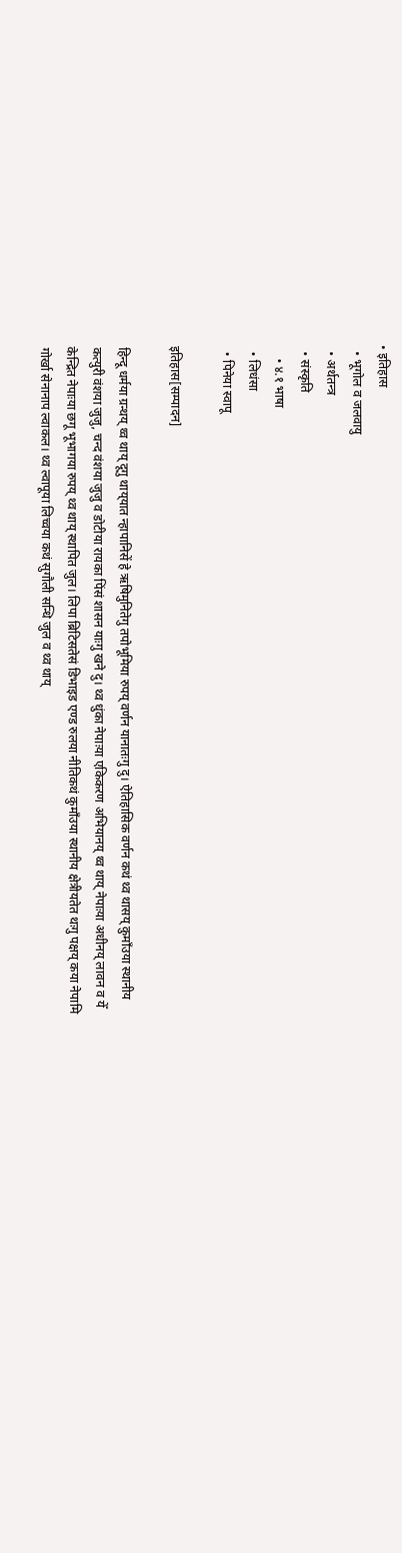• इतिहास
  • भूगोल व जलवायु
  • अर्थतन्त्र
  • संस्कृति
    • ४.१ भाषा
  • लिधंसा
  • पिनेया स्वापू

इतिहास[सम्पादन]

हिन्दू धर्मया ग्रन्थय् थ्व थाय्‌ दूगु थाय्‌यात न्हापानिसें हे ऋषिमुनितेगु तपोभूमिया रुपय् वर्णन यानातःगु दु। ऐतिहासिक वर्णन कथं थ्व थासय् कुमाँउया स्थानीय कत्युरी वंशया जुजु, चन्द वंशया जुजु व डोटीया रायका पिंसं शासन याःगु खने दु। थ्व धुंका नेपाःया एकिकरण अभियानय् थ्व थाय्‌ नेपाःया अधीनय् लावन व येँ केन्द्रित नेपाःया छगू भूभागया रुपय् थ्व थाय्‌ स्थापित जुल। लिपा ब्रिटिसतेसं डिभाइड एण्ड रुलया नीतिकथं कुमाँउया स्थानीय क्षेत्रीयतेत थःगु पक्षय् कया नेपामि गोर्खा सेनानाप ल्वाकल। थ्व ल्वापूया लिच्वया कथं सुगौली सन्धि जुल व थ्व थाय्‌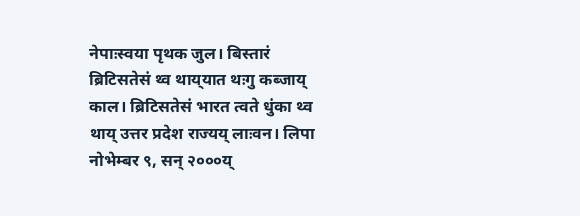नेपाःस्वया पृथक जुल। बिस्तारं ब्रिटिसतेसं थ्व थाय्‌यात थःगु कब्जाय् काल। ब्रिटिसतेसं भारत त्वते धुंका थ्व थाय्‌ उत्तर प्रदेश राज्यय् लाःवन। लिपा नोभेम्बर ९, सन् २०००य्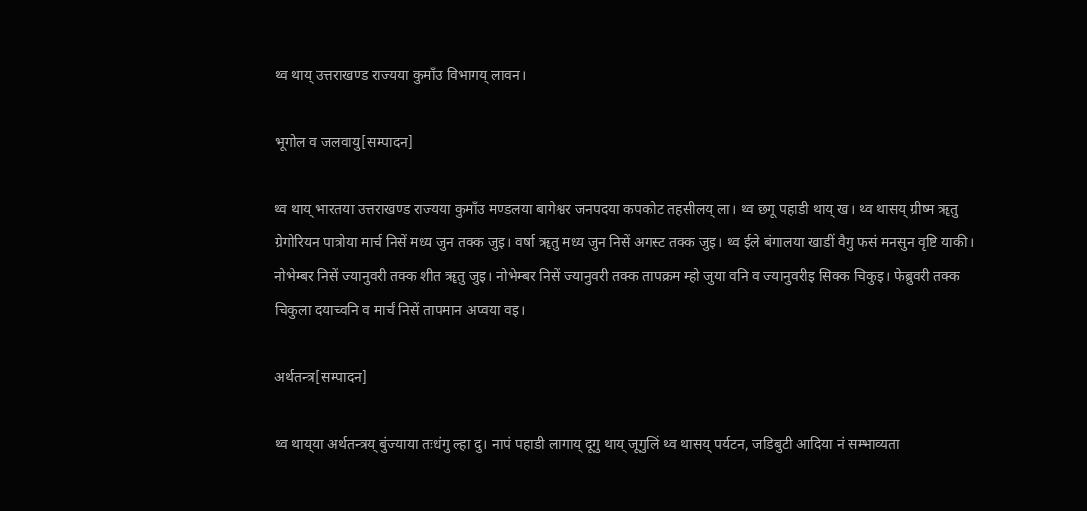थ्व थाय्‌ उत्तराखण्ड राज्यया कुमाँउ विभागय् लावन।

भूगोल व जलवायु[सम्पादन]

थ्व थाय्‌ भारतया उत्तराखण्ड राज्यया कुमाँउ मण्डलया बागेश्वर जनपदया कपकोट तहसीलय् ला। थ्व छगू पहाडी थाय्‌ ख। थ्व थासय् ग्रीष्म ॠतु ग्रेगोरियन पात्रोया मार्च निसें मध्य जुन तक्क जुइ। वर्षा ॠतु मध्य जुन निसें अगस्ट तक्क जुइ। थ्व ईले बंगालया खाडीं वैगु फसं मनसुन वृष्टि याकी। नोभेम्बर निसें ज्यानुवरी तक्क शीत ॠतु जुइ। नोभेम्बर निसें ज्यानुवरी तक्क तापक्रम म्हो जुया वनि व ज्यानुवरीइ सिक्क चिकुइ। फेब्रुवरी तक्क चिकुला दयाच्वनि व मार्चं निसें तापमान अप्वया वइ।

अर्थतन्त्र[सम्पादन]

थ्व थाय्‌या अर्थतन्त्रय् बुंज्याया तःधंगु ल्हा दु। नापं पहाडी लागाय् दूगु थाय्‌ जूगुलिं थ्व थासय् पर्यटन, जडिबुटी आदिया नं सम्भाव्यता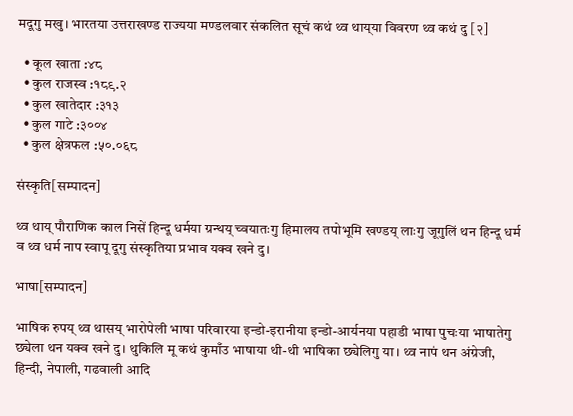मदूगु मखु। भारतया उत्तराखण्ड राज्यया मण्डलवार संकलित सूचं कथं थ्व थाय्‌या विवरण थ्व कथं दु [२]

  • कूल खाता :४८
  • कुल राजस्व :१८९.२
  • कुल खातेदार :३१३
  • कुल गाटे :३००४
  • कुल क्षेत्रफल :५०.०६८

संस्कृति[सम्पादन]

थ्व थाय्‌ पौराणिक काल निसें हिन्दू धर्मया ग्रन्थय् च्वयातःगु हिमालय तपोभूमि खण्डय् लाःगु जूगुलिं थन हिन्दू धर्म व थ्व धर्म नाप स्वापू दूगु संस्कृतिया प्रभाव यक्व खने दु।

भाषा[सम्पादन]

भाषिक रुपय् थ्व थासय्‌ भारोपेली भाषा परिवारया इन्डो-इरानीया इन्डो-आर्यनया पहाडी भाषा पुचःया भाषातेगु छ्येला थन यक्व खने दु। थुकिलि मू कथं कुमाँउ भाषाया थी-थी भाषिका छ्येलिगु या। थ्व नापं थन अंग्रेजी, हिन्दी, नेपाली, गढवाली आदि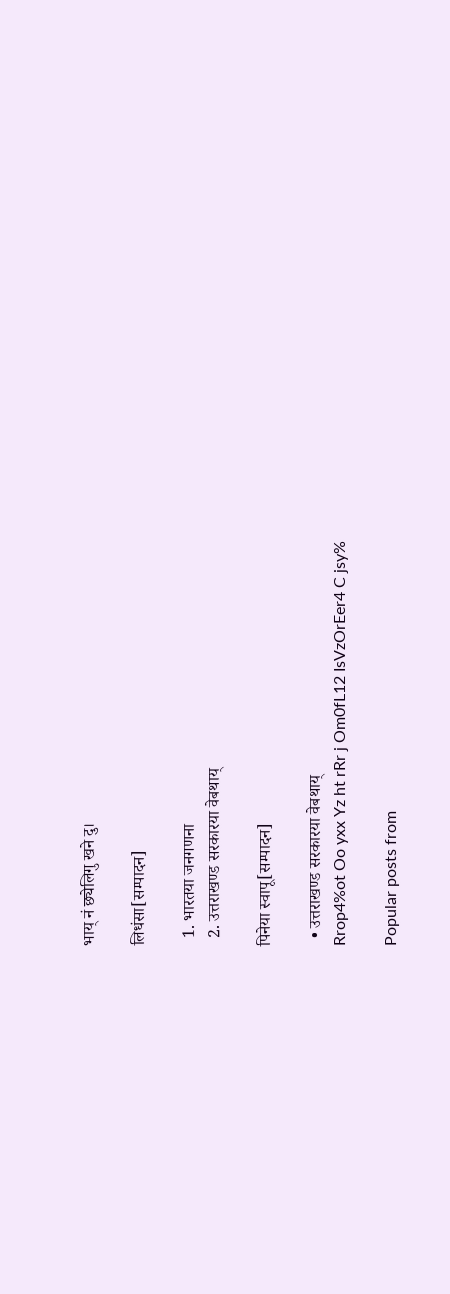भाय् नं छ्येलिगु खने दु।

लिधंसा[सम्पादन]

  1. भारतया जनगणना
  2. उत्तराखण्ड सरकारया वेबथाय्

पिनेया स्वापू[सम्पादन]

  • उत्तराखण्ड सरकारया वेबथाय्
Rrop4%ot Oo yxx Yz ht rRr j Om0fL12 IsVzOrEer4 C jsy%

Popular posts from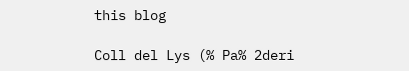this blog

Coll del Lys (% Pa% 2deri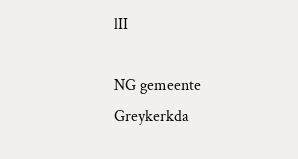lII

NG gemeente Greykerkda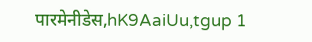पारमेनीडेस,hK9AaiUu,tgup 1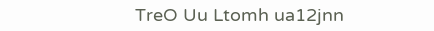TreO Uu Ltomh ua12jnn